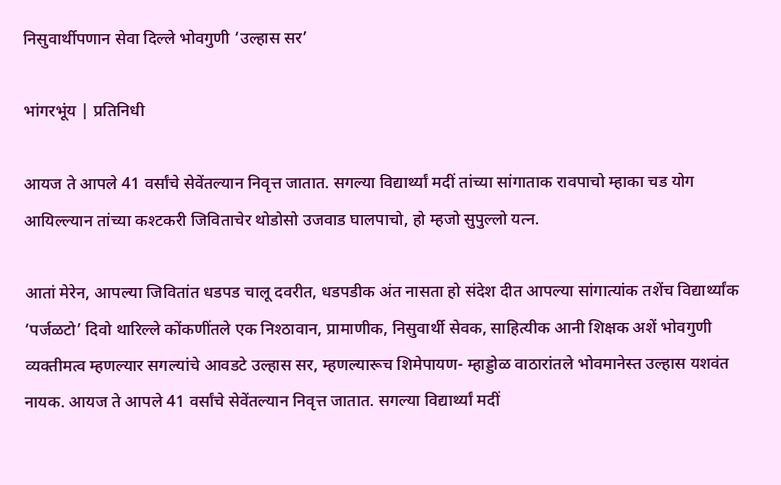निसुवार्थीपणान सेवा दिल्ले भोवगुणी ‘उल्हास सर’

भांगरभूंय | प्रतिनिधी

आयज ते आपले 41 वर्सांचे सेवेंतल्यान निवृत्त जातात. सगल्या विद्यार्थ्यां मदीं तांच्या सांगाताक रावपाचो म्हाका चड योग आयिल्ल्यान तांच्या कश्टकरी जिविताचेर थोडोसो उजवाड घालपाचो, हो म्हजो सुपुल्लो यत्न.

आतां मेरेन, आपल्या जिवितांत धडपड चालू दवरीत, धडपडीक अंत नासता हो संदेश दीत आपल्या सांगात्यांक तशेंच विद्यार्थ्यांक ‘पर्जळटो’ दिवो थारिल्ले कोंकणींतले एक निश्ठावान, प्रामाणीक, निसुवार्थी सेवक, साहित्यीक आनी शिक्षक अशें भोवगुणी व्यक्तीमत्व म्हणल्यार सगल्यांचे आवडटे उल्हास सर, म्हणल्यारूच शिमेपायण- म्हाड्डोळ वाठारांतले भोवमानेस्त उल्हास यशवंत नायक. आयज ते आपले 41 वर्सांचे सेवेंतल्यान निवृत्त जातात. सगल्या विद्यार्थ्यां मदीं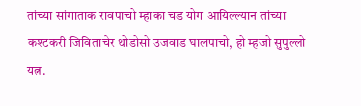तांच्या सांगाताक रावपाचो म्हाका चड योग आयिल्ल्यान तांच्या कश्टकरी जिविताचेर थोडोसो उजवाड घालपाचो, हो म्हजो सुपुल्लो यत्न.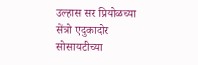उल्हास सर प्रियोळच्या सेंत्रो एदुकादोर सोसायटीच्या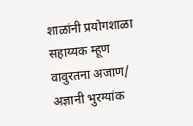शाळांनी प्रयोगशाळा सहाय्यक म्हूण वावुरतना अजाण/ अज्ञानी भुरग्यांक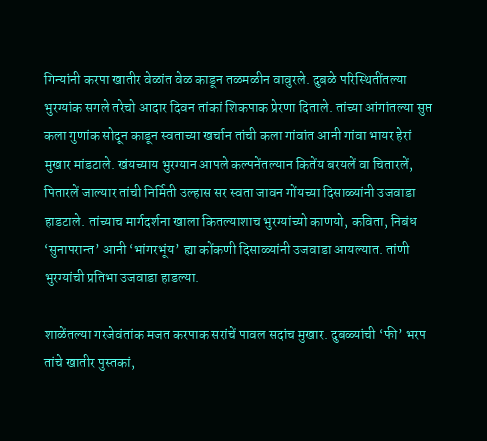गिन्यांनी करपा खातीर वेळांत वेळ काडून तळमळीन वावुरले. दुबळे परिस्थितींतल्या भुरग्यांक सगले तरेचो आदार दिवन तांकां शिकपाक प्रेरणा दिताले. तांच्या आंगांतल्या सुप्त कला गुणांक सोदून काडून स्वताच्या खर्चान तांची कला गांवांत आनी गांवा भायर हेरां मुखार मांडटाले. खंयच्याय भुरग्यान आपले कल्पनेंतल्यान कितेंय बरयलें वा चितारलें, पितारलें जाल्यार तांची निर्मिती उल्हास सर स्वता जावन गोंयच्या दिसाळ्यांनी उजवाडा हाडटाले. तांच्याच मार्गदर्शना खाला कितल्याशाच भुरग्यांच्यो काणयो, कविता, निबंध ‘सुनापरान्त’ आनी ‘भांगरभूंय’ ह्या कोंकणी दिसाळ्यांनी उजवाडा आयल्यात. तांणी भुरग्यांची प्रतिभा उजवाडा हाडल्या.

शाळेंतल्या गरजेवंतांक मजत करपाक सरांचें पावल सदांच मुखार. दुबळ्यांची ‘फी’ भरप तांचे खातीर पुस्तकां,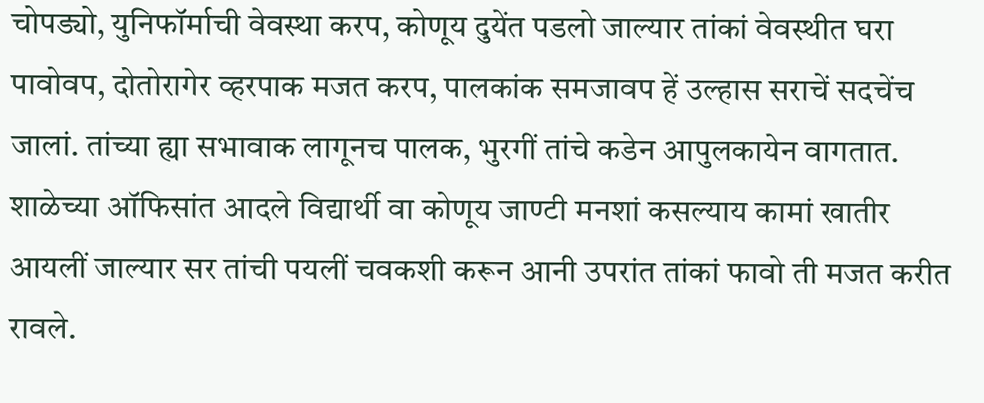चोपड्यो, युनिफॉर्माची वेवस्था करप, कोणूय दुयेंत पडलो जाल्यार तांकां वेवस्थीत घरा पावोवप, दोतोरागेर व्हरपाक मजत करप, पालकांक समजावप हें उल्हास सराचें सदचेंच जालां. तांच्या ह्या सभावाक लागूनच पालक, भुरगीं तांचे कडेन आपुलकायेन वागतात. शाळेच्या ऑफिसांत आदले विद्यार्थी वा कोणूय जाण्टी मनशां कसल्याय कामां खातीर आयलीं जाल्यार सर तांची पयलीं चवकशी करून आनी उपरांत तांकां फावो ती मजत करीत रावले.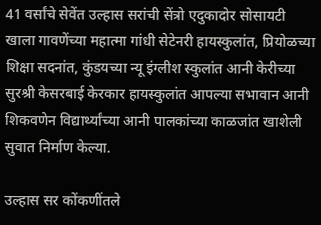41 वर्सांचे सेवेंत उल्हास सरांची सेंत्रो एदुकादोर सोसायटी खाला गावणेंच्या महात्मा गांधी सेटेनरी हायस्कुलांत, प्रियोळच्या शिक्षा सदनांत, कुंडयच्या न्यू इंग्लीश स्कुलांत आनी केरीच्या सुरश्री केसरबाई केरकार हायस्कुलांत आपल्या सभावान आनी शिकवणेन विद्यार्थ्यांच्या आनी पालकांच्या काळजांत खाशेली सुवात निर्माण केल्या.

उल्हास सर कोंकणींतले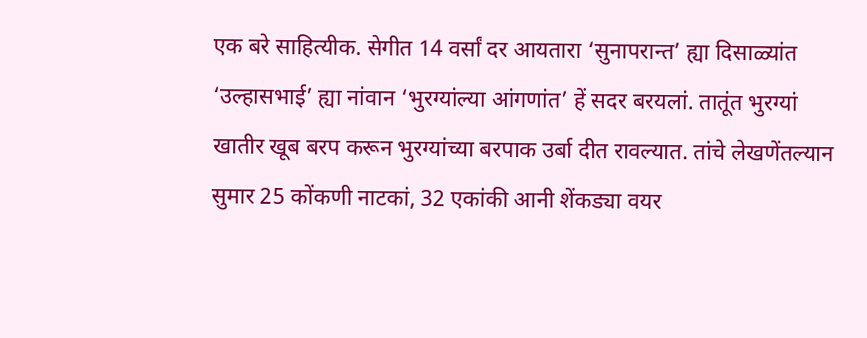एक बरे साहित्यीक. सेगीत 14 वर्सां दर आयतारा ‘सुनापरान्त’ ह्या दिसाळ्यांत ‘उल्हासभाई’ ह्या नांवान ‘भुरग्यांल्या आंगणांत’ हें सदर बरयलां. तातूंत भुरग्यां खातीर खूब बरप करून भुरग्यांच्या बरपाक उर्बा दीत रावल्यात. तांचे लेखणेंतल्यान सुमार 25 कोंकणी नाटकां, 32 एकांकी आनी शेंकड्या वयर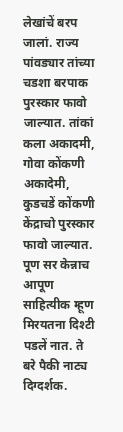लेखांचें बरप जालां. राज्य पांवड्यार तांच्या चडशा बरपाक पुरस्कार फावो जाल्यात. तांकां कला अकादमी, गोवा कोंकणी अकादेमी, कुडचडें कोंकणी केंद्राचो पुरस्कार फावो जाल्यात. पूण सर केन्नाच आपूण साहित्यीक म्हूण मिरयतना दिश्टी पडलें नात. ते बरे पैकी नाट्य दिग्दर्शक.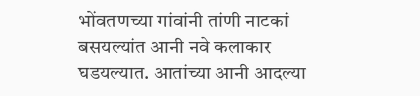भोंवतणच्या गांवांनी तांणी नाटकां बसयल्यांत आनी नवे कलाकार घडयल्यात. आतांच्या आनी आदल्या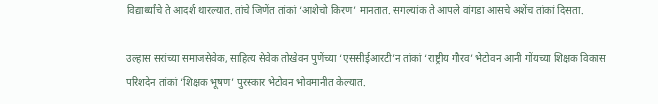विद्यार्थ्यांचे ते आदर्श थारल्यात. तांचे जिणेंत तांकां ‘आशेचो किरण’ मानतात. सगल्यांक ते आपले वांगडा आसचे अशेंच तांकां दिसता.

उल्हास सरांच्या समाजसेवेक, साहित्य सेवेक तोखेवन पुणेंच्या ‘एससीईआरटी’न तांकां ‘राष्ट्रीय गौरव’ भेटोवन आनी गोंयच्या शिक्षक विकास परिशदेन तांकां ‘शिक्षक भूषण’ पुरस्कार भेटोवन भोवमानीत केल्यात.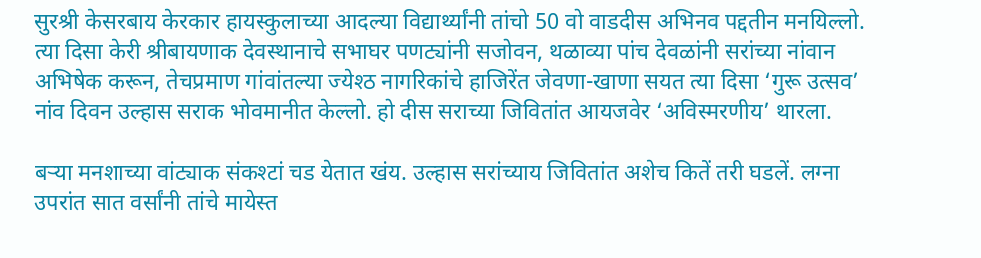सुरश्री केसरबाय केरकार हायस्कुलाच्या आदल्या विद्यार्थ्यांनी तांचो 50 वो वाडदीस अभिनव पद्दतीन मनयिल्लो. त्या दिसा केरी श्रीबायणाक देवस्थानाचे सभाघर पणट्यांनी सजोवन, थळाव्या पांच देवळांनी सरांच्या नांवान अभिषेक करून, तेचप्रमाण गांवांतल्या ज्येश्ठ नागरिकांचे हाजिरेंत जेवणा-खाणा सयत त्या दिसा ‘गुरू उत्सव’ नांव दिवन उल्हास सराक भोवमानीत केल्लो. हो दीस सराच्या जिवितांत आयजवेर ‘अविस्मरणीय’ थारला.

बर्‍या मनशाच्या वांट्याक संकश्टां चड येतात खंय. उल्हास सरांच्याय जिवितांत अशेच कितें तरी घडलें. लग्ना उपरांत सात वर्सांनी तांचे मायेस्त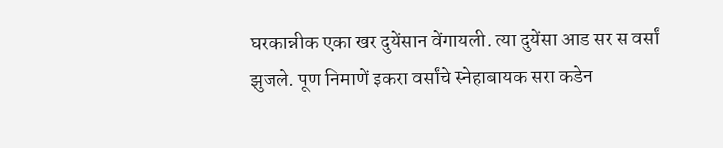घरकान्नीक एका खर दुयेंसान वेंगायली. त्या दुयेंसा आड सर स वर्सां झुजले. पूण निमाणें इकरा वर्सांचे स्नेहाबायक सरा कडेन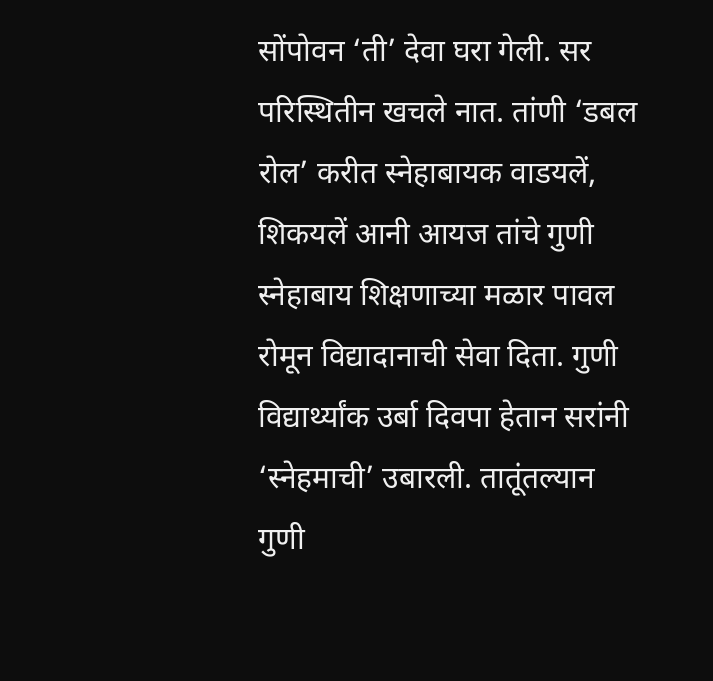सोंपोवन ‘ती’ देवा घरा गेली. सर परिस्थितीन खचले नात. तांणी ‘डबल रोल’ करीत स्नेहाबायक वाडयलें, शिकयलें आनी आयज तांचे गुणी स्नेहाबाय शिक्षणाच्या मळार पावल रोमून विद्यादानाची सेवा दिता. गुणी विद्यार्थ्यांक उर्बा दिवपा हेतान सरांनी ‘स्नेहमाची’ उबारली. तातूंतल्यान गुणी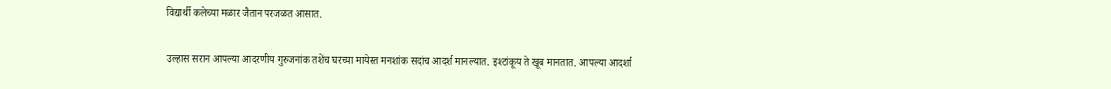विद्यार्थी कलेच्या मळार जैतान परजळत आसात.

उल्हास सरान आपल्या आदरणीय गुरुजनांक तशेंच घरच्या मायेस्त मनशांक सदांच आदर्श मानल्यात. इश्टांकूय ते खूब मानतात. आपल्या आदर्शा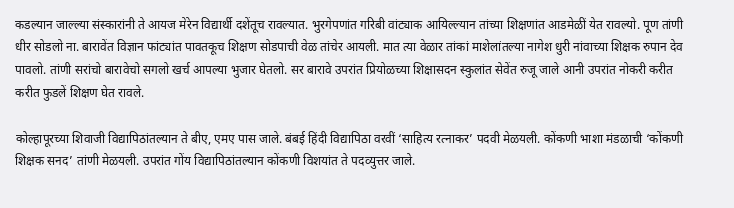कडल्यान जाल्ल्या संस्कारांनी ते आयज मेरेन विद्यार्थी दशेंतूच रावल्यात. भुरगेपणांत गरिबी वांट्याक आयिल्ल्यान तांच्या शिक्षणांत आडमेळीं येत रावल्यो. पूण तांणी धीर सोडलो ना. बारावेंत विज्ञान फांट्यांत पावतकूच शिक्षण सोडपाची वेळ तांचेर आयली. मात त्या वेळार तांकां माशेलांतल्या नागेश धुरी नांवाच्या शिक्षक रुपान देव पावलो. तांणी सरांचो बारावेचो सगलो खर्च आपल्या भुजार घेतलो. सर बारावे उपरांत प्रियोळच्या शिक्षासदन स्कुलांत सेवेंत रुजू जाले आनी उपरांत नोकरी करीत करीत फुडलें शिक्षण घेत रावले.

कोल्हापूरच्या शिवाजी विद्यापिठांतल्यान ते बीए, एमए पास जाले. बंबई हिंदी विद्यापिठा वरवीं ‘साहित्य रत्नाकर’ पदवी मेळयली. कोंकणी भाशा मंडळाची ‘कोंकणी शिक्षक सनद’ तांणी मेळयली. उपरांत गोंय विद्यापिठांतल्यान कोंकणी विशयांत ते पदव्युत्तर जाले.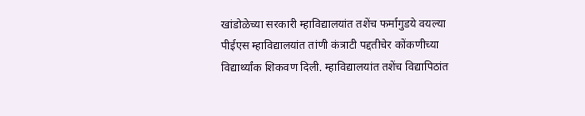खांडोळेच्या सरकारी म्हाविद्यालयांत तशेंच फर्मागुडये वयल्या पीईएस म्हाविद्यालयांत तांणी कंत्राटी पद्दतीचेर कोंकणीच्या विद्यार्थ्यांक शिकवण दिली. म्हाविद्यालयांत तशेंच विद्यापिठांत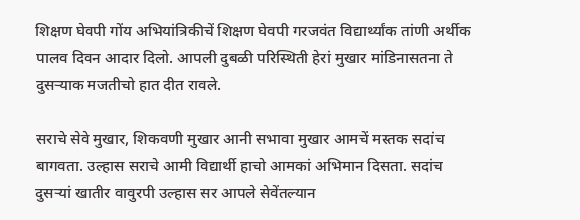शिक्षण घेवपी गोंय अभियांत्रिकीचें शिक्षण घेवपी गरजवंत विद्यार्थ्यांक तांणी अर्थीक पालव दिवन आदार दिलो. आपली दुबळी परिस्थिती हेरां मुखार मांडिनासतना ते दुसर्‍याक मजतीचो हात दीत रावले.

सराचे सेवे मुखार, शिकवणी मुखार आनी सभावा मुखार आमचें मस्तक सदांच बागवता. उल्हास सराचे आमी विद्यार्थी हाचो आमकां अभिमान दिसता. सदांच दुसर्‍यां खातीर वावुरपी उल्हास सर आपले सेवेंतल्यान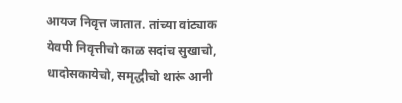आयज निवृत्त जातात. तांच्या वांट्याक येवपी निवृत्तीचो काळ सदांच सुखाचो, धादोसकायेचो, समृद्धीचो थारूं आनी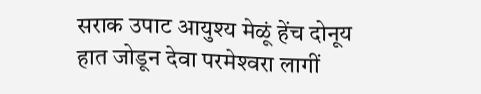सराक उपाट आयुश्य मेळूं हेंच दोनूय हात जोडून देवा परमेश्‍वरा लागीं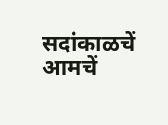सदांकाळचें आमचें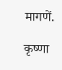मागणें.

कृष्णा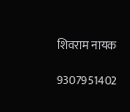शिवराम नायक

9307951402